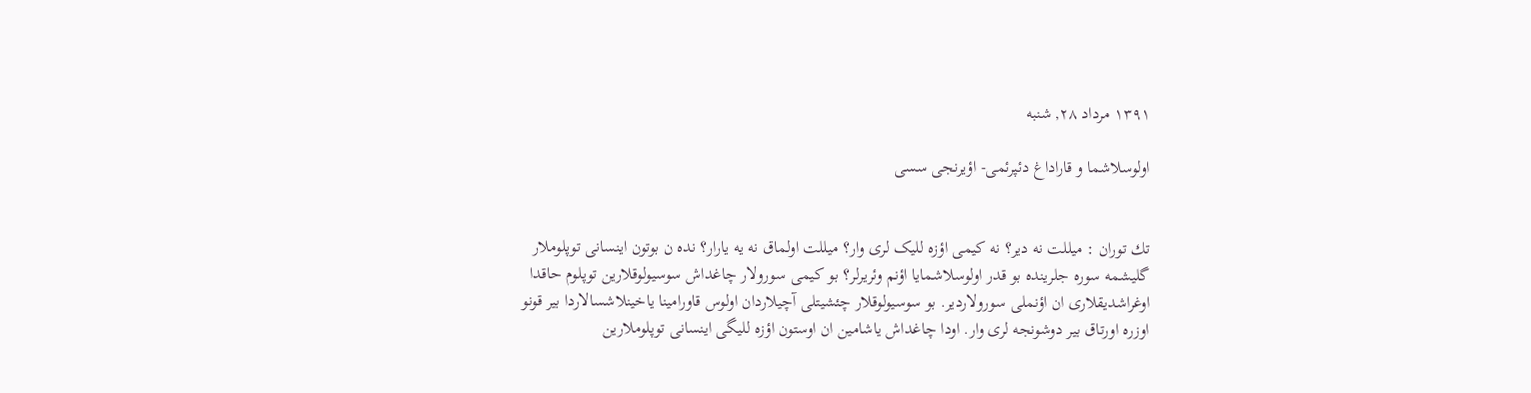۱۳۹۱ مرداد ۲۸, شنبه

اولوسلاشما و قاراداغ دئپرئمی- اؤیرنجی سسی


تك توران : میللت نه دیر؟ نه کیمی اؤزه للیک لری وار؟ میللت اولماق نه یه یارار؟ نده ن بوتون اینسانی توپلوملار گلیشمه سوره جلرینده بو قدر اولوسلاشمایا اؤنم وئریرلر؟ بو کیمی سورولار چاغداش سوسیولوقلارین توپلوم حاقدا اوغراشدیقلاری ان اؤنملی سورولاردیر. بو سوسیولوقلار چئشیتلی آچیلاردان اولوس قاورامینا یاخینلاشسالاردا بیر قونو اوزره اورتاق بیر دوشونجه لری وار. اودا چاغداش یاشامین ان اوستون اؤزه للیگی اینسانی توپلوملارین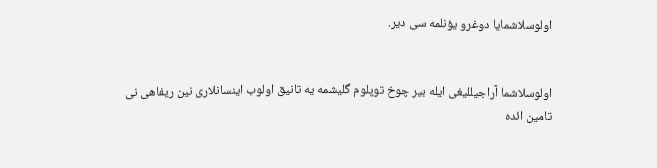اولوسلاشمایا دوغرو یؤنلمه سی دیر.


اولوسلاشما آراجیللیغی ایله بیر چوخ توپلوم گلیشمه یه تانیق اولوب اینسانلاری نین ریفاهی نی تامین ائده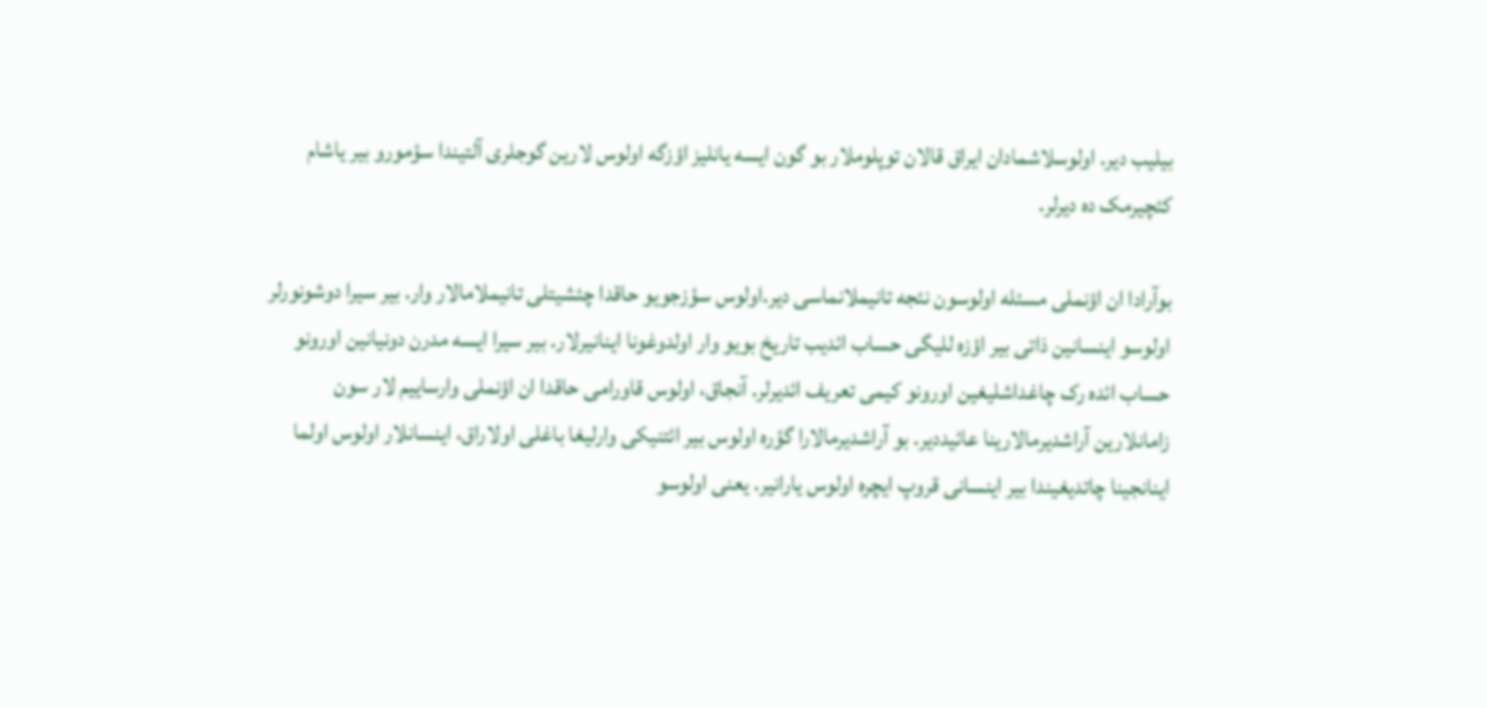بیلیب دیر. اولوسلاشمادان ایراق قالان توپلوملار بو گون ایسه یانلیز اؤزگه اولوس لارین گوجلری آلتیندا سؤمورو بیر یاشام کئچیرمک ده دیرلر.

بوآرادا ان اؤنملی مسئله اولوسون نئجه تانیملانماسی دیر.اولوس سؤزجویو حاقدا چئشیتلی تانیملامالار وار. بیر سیرا دوشونورلر اولوسو اینسانین ذاتی بیر اؤزه للیگی حساب ائدیب تاریخ بویو وار اولدوغونا اینانیرلار. بیر سیرا ایسه مدرن دونیانین اورونو حساب ائده رک چاغداشلیغین اورونو کیمی تعریف ائدیرلر. آنجاق، اولوس قاورامی حاقدا ان اؤنملی وارساییم لار سون زامانلارین آراشدیرمالارینا عائیددیر. بو آراشدیرمالارا گؤره اولوس بیر ائتنیکی وارلیغا باغلی اولاراق، اینسانلار اولوس اولما اینانجینا چاتدیغیندا بیر اینسانی قروپ ایچره اولوس یارانیر. یعنی اولوسو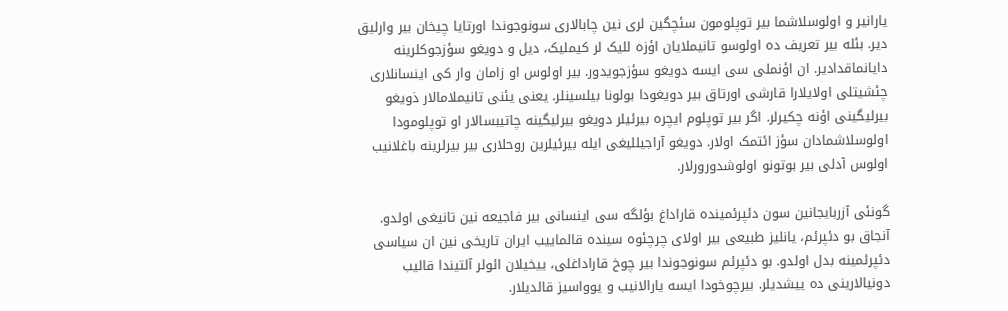یارانیر و اولوسلاشما بیر توپلومون سئچگین لری نین چابالاری سونوجوندا اورتایا چیخان بیر وارلیق دیر. بئله بیر تعریف ده اولوسو تانیملایان اؤزه للیک لر کیملیک، دیل و دویغو سؤزجوکلرینه دایانماقدادیر. ان اؤنملی سی ایسه دویغو سؤزجویدور. بیر اولوس او زامان وار کی اینسانلاری چئشیتلی اولایلارا قارشی اورتاق بیر دویغودا بولونا بیلسینلر. یعنی یئنی تانیملامالار ذویغو بیرلیگینی اؤنه چکیرلر. اگر بیر توپلوم ایچره بیرئیلر دویغو بیرلیگینه چاتیبسالار او توپلومودا اولوسلاشمادان سؤز ائتمک اولار. دویغو آراجیللیغی ایله بیرئیلرین روحلاری بیر بیرلرینه باغلانیب اولوس آدلی بیر بوتونو اولوشدورورلار.

گونئی آزربایجانین سون دئپرئمینده قاراداغ بؤلگه سی اینسانی بیر فاجیعه نین تانیغی اولدو. آنجاق بو دئپرئم، یانلیز طبیعی بیر اولای چرچئوه سینده قالماییب ایران تاریخی نین ان سیاسی دئپرئمینه بدل اولدو. بو دئپرئم سونوجوندا بیر چوخ قاراداغلی، ییخیلان ائولر آلتیندا قالیب دونیالارینی ده ییشدیلر. بیرچوخودا ایسه یارالانیب و یوواسیز قالدیلار.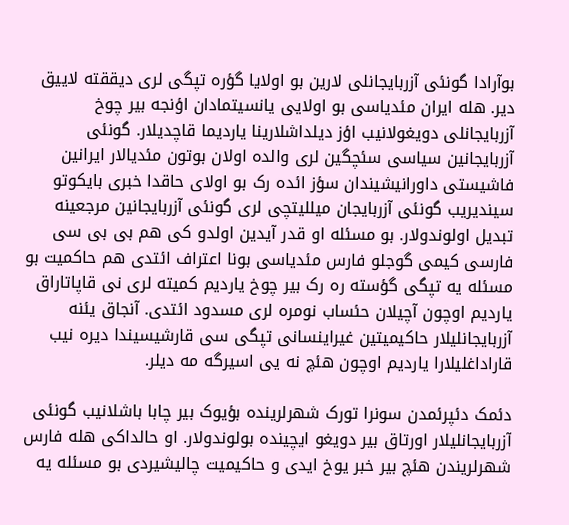بوآرادا گونئی آزربایجانلی لارین بو اولایا گؤره تپگی لری دیققته لاییق دیر. هله ایران مئدیاسی بو اولایی یانسیتمادان اؤنجه بیر چوخ آزربایجانلی دویغولانیب اؤز دیلداشلارینا یاردیما قاچدیلار. گونئی آزربایجانین سیاسی سئچگین لری والده اولان بوتون مئدیالار ایرانین فاشیستی داورانیشیندان سؤز ائده رک بو اولای حاقدا خبری بایکوتو سیندیریب گونئی آزربایجان میللیتچی لری گونئی آزربایجانین مرجعینه تبدیل اولوندولار. بو مسئله او قدر آیدین اولدو کی هم بی بی سی فارسی کیمی گوجلو فارس مئدیاسی بونا اعتراف ائتدی هم حاکمیت بو مسئله یه تپگی گؤسته ره رک بیر چوخ یاردیم کمیته لری نی قاپاتاراق یاردیم اوچون آچیلان حئساب نومره لری مسدود ائتدی. آنجاق یئنه آزربایجانلیلار حاکیمیتین غیراینسانی تپگی سی قارشیسیندا دیره نیب قاراداغلیلارا یاردیم اوچون هئچ نه یی اسیرگه مه دیلر.

دئمک دئپرئمدن سونرا تورک شهرلرینده بؤیوک بیر چابا باشلانیب گونئی آزربایجانلیلار اورتاق بیر دویغو ایچینده بولوندولار. او حالداکی هله فارس شهرلریندن هئچ بیر خبر یوخ ایدی و حاکیمیت چالیشیردی بو مسئله یه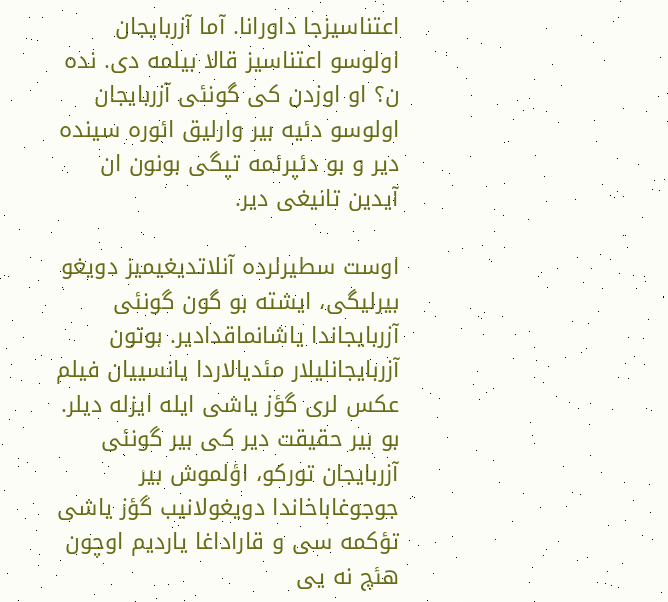اعتناسیزجا داورانا. آما آزربایجان اولوسو اعتناسیز قالا بیلمه دی. نده ن؟ او اوزدن کی گونئی آزربایجان اولوسو دئیه بیر وارلیق ائوره سینده دیر و بو دئپرئمه تپگی بونون ان آیدین تانیغی دیر.

اوست سطیرلرده آنلاتدیغیمیز دویغو بیرلیگی، ایشته بو گون گونئی آزربایجاندا یاشانماقدادیر. بوتون آزربایجانلیلار مئدیالاردا یانسییان فیلم عکس لری گؤز یاشی ایله ایزله دیلر. بو بیر حقیقت دیر کی بیر گونئی آزربایجان تورکو، اؤلموش بیر جوجوغاباخاندا دویغولانیب گؤز یاشی تؤکمه سی و قاراداغا یاردیم اوچون هئچ نه یی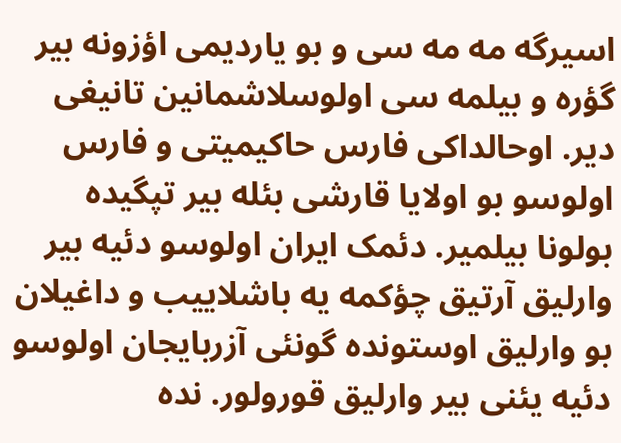اسیرگه مه مه سی و بو یاردیمی اؤزونه بیر گؤره و بیلمه سی اولوسلاشمانین تانیغی دیر. اوحالداکی فارس حاکیمیتی و فارس اولوسو بو اولایا قارشی بئله بیر تپگیده بولونا بیلمیر. دئمک ایران اولوسو دئیه بیر وارلیق آرتیق چؤکمه یه باشلاییب و داغیلان بو وارلیق اوستونده گونئی آزربایجان اولوسو دئیه یئنی بیر وارلیق قورولور. نده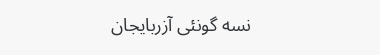نسه گونئی آزربایجان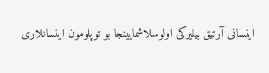اینسانی آرتیق بیلیرکی اولوسلاشمایینجا بو توپلومون اینسانلاری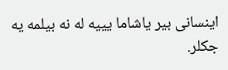اینسانی بیر یاشاما یییه له نه بیلمه یه جکلر.